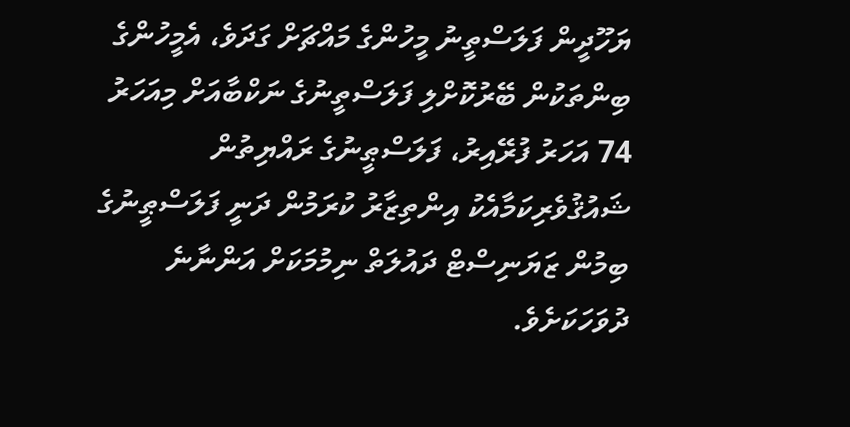ޔަހޫދީން ފަލަސްތީނު މީހުންގެ މައްޗަށް ގަދަވެ، އެމީހުންގެ ބިންތަކުން ބޭރުކޮށްލި ފަލަސްތީނުގެ ނަކްބާއަށް މިއަހަރު 74 އަހަރު ފުރޭއިރު، ފަލަސްޠީނުގެ ރައްޔިތުން ޝައުޤުވެރިކަމާއެކު އިންތިޒާރު ކުރަމުން ދަނީ ފަލަސްޠީނުގެ ބިމުން ޒަޔަނިސްޓް ދައުލަތް ނިމުމަކަށް އަންނާނެ ދުވަހަކަށެވެ.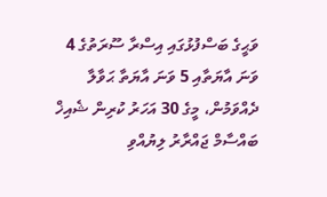ވަޙީގެ ބަސްފުޅުގައި އިސްރާ ސޫރަތުގެ 4 ވަނަ އާޔަތާއި 5 ވަނަ އާޔަތާ ޙަވާލާ ދެއްވަމުން، މީގެ 30 އަހަރު ކުރިން ޝެއިޚް ބައްސާމް ޖައްރާރު ލިޔުއްވި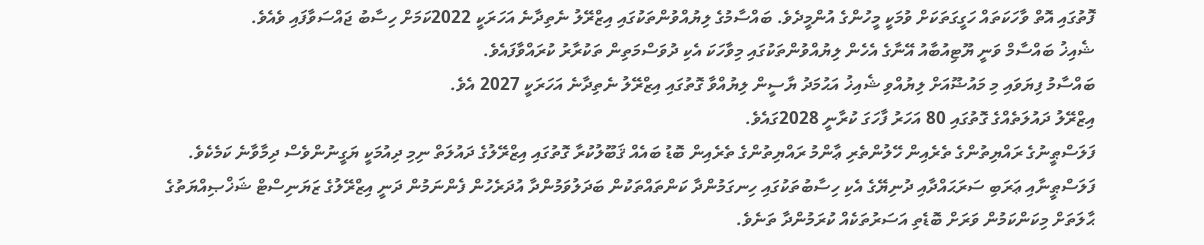ފޮތުގައި އޮތް ވާހަކަތައް ހަގީގަތަކަށް ވުމަކީ މީހުންގެ އުންމީދެވެ. ބައްސާމުގެ ލިޔުއްވުންތަކުގައި އިޒްރޭލު ނެތިދާނެ އަހަރަކީ 2022ކަމަށް ހިސާބު ޖައްސަވާފައި ވެއެވެ.
ޝެއިޚު ބައްސާމް ވަނީ ޔޫޓިއުބާއު އޭނާގެ އެހެން ލިޔުއްވުންތަކުގައި މިވާހަކަ އެކި ދުވަސްމަތިން ތަކުރާރު ކުރައްވާފައެވެ.
ބައްސާމު ފިޔަވައި މި މައުޟޫއަށް ލިޔުއްވި ޝެއިޚު އަޙުމަދު ޔާސީން ލިޔުއްވާ ގޮތުގައި އިޒްރޭލު ނެތިދާނެ އަހަރަކީ 2027 އެވެ.
އިޒްރޭލު ދައުލަތެއްގެ ގޮތުގައި 80 އަހަރު ފާހަގަ ކުރާނީ 2028ގައެވެ.
ފަލަސްޠީނުގެ ރައްޔިތުންގެ ތެރެއިން ހޭލުންތެރި ޢާންމު ރައްޔިތުންގެ ތެރެއިން ބޮޑު ބައެއް ޤަބޫލުކުރާ ގޮތުގައި އިޒްރޭލުގެ ދައުލަތް ނިމި ދިއުމަކީ ޔަގީނުންވެސް ދިމާވާނެ ކަމެކެވެ. ފަލަސްޠީނާއި ޢަރަބި ސަރަޙައްދާއި ދުނިޔޭގެ އެކި ހިސާބުތަކުގައި ހިނގަމުންދާ ކަންތައްތަކުން ބަދަލުވަމުންދާ އުދަރެހުން ފެންނަމުން ދަނީ އިޒްރޭލުގެ ޒަޔަނިސްޓް ޝަޚްޞިއްޔަތުގެ ޙާލަތަށް މިކަންކަމުން ވަރަށް ބޮޑެތި އަސަރުތަކެއް ކުރަމުންދާ ތަނެވެ.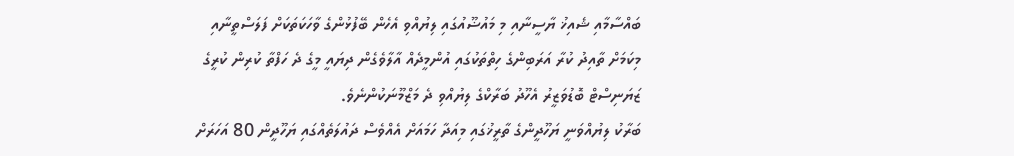ބައްސާމާއި ޝެއިޚު ޔާސީނާއި މި މައުޟޫއުގައި ލިޔުއްވި އެހެން ބޭފުޅުންގެ ވާހަކަތަކަށް ފަލަސްތީނާއި މިކަމަށް ތާއިދު ކުރާ އަރަބިންގެ ހިތްތަކުގައި އުންމީދެއް އާލާވެގެން ދިޔައީ މީގެ ދެ ހަފްތާ ކުރިން ކުރީގެ ޒަޔަނިސްޓް ބޮޑުވަޒީރު އެހޫދު ބަރާކްގެ ލިޔުއްވި ދެ މަޒްމޫނަކުންނެވެ.
ބަރާކު ލިޔުއްވަނީ ޔަހޫދީންގެ ތާރީޚުގައި މިއަދާ ހަމައަށް އެއްވެސް ދައުލަތެއްގައި ޔަހޫދީން 80 އަހަރަށް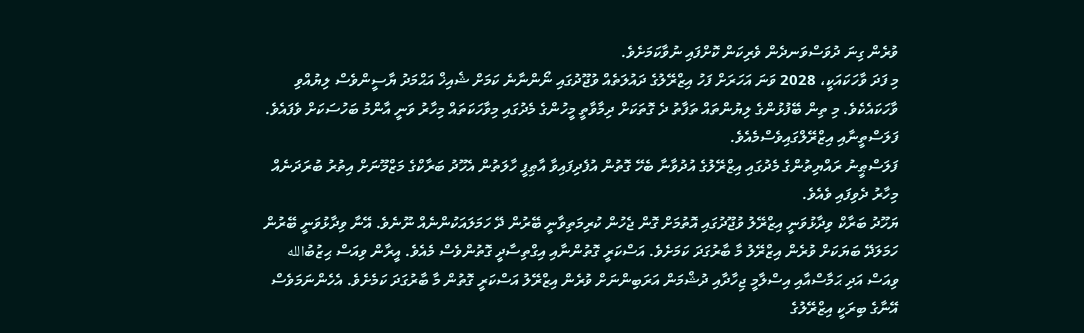ވުރެން ގިނަ ދުވަސްވަނދެން ވެރިކަން ކޮށްފައި ނުވާކަމަށެވެ.
މި ފަދަ ވާހަކައަކީ، 2028 ވަނަ އަހަރަށް ފަހު އިޒްރޭލުގެ ދައުލަތެއް ވުޖޫދުގައި ނޯންނާނެ ކަމަށް ޝެއިޚް އަޙްމަދު ޔާސީންވެސް ލިޔުއްވި ވާހަކައެކެވެ. މި ތިން ބޭފުޅުންގެ ލިޔުންތައް ތަފާތު ދެ ގޮތަކަށް ދިމާވާތީ މީހުންގެ މެދުގައި މިވާހަކަތައް މިހާރު ވަނީ އާންމު ބަހުސަކަށް ވެފައެވެ. ފަލަސްތީނާއި އިޒްރޭލްގައިވެސްމެއެވެ.
ފަލަސްޠީނު ރައްޔިތުންގެ މެދުގައި އިޒްރޭލުގެ އުދުވާނާ ބެހޭ ގޮތުން އުފެދިފައިވާ އާޠިފީ ހާލަތުން އެހޫދު ބަރާކްގެ މަޒްމޫނަށް އިތުރު ބުރަދަނެއް މިހާރު ދެވިފައި ވެއެވެ.
ޔަހޫދު ބަރާކް ވިދާޅުވަނީ އިޒްރޭލު ވުޖޫދުގައި އޮތުމަށް ގޮން ޖެހުން ކުރިމަތިވާނީ ބޭރުން ދޭ ހަމަލައަކުންނެއް ނޫނެވެ. އޭނާ ވިދާޅުވަނީ ބޭރުން ހަމަލަދޭ ބަޔަކަށް ވުރެން އިޒްރޭލު މާ ބާރުގަދަ ކަމަށެވެ. އަސްކަރީ ގޮތުންނާއި އިގްތިސާދީ ގޮތުންވެސް މެއެވެ. އީރާން ވިއަސް ޙިޒުބުالله ވިއަސް އަދި ޙަމާސްއާއި އިސްލާމީ ޖިހާދާއި ދުޝްމަން އަރަބިންނަށް ވުރެން އިޒްރޭލު އަސްކަރީ ގޮތުން މާ ބާރުގަދަ ކަމެށެވެ. އެހެންނަމަވެސް އޭނާގެ ބިރަކީ އިޒްރޭލުގެ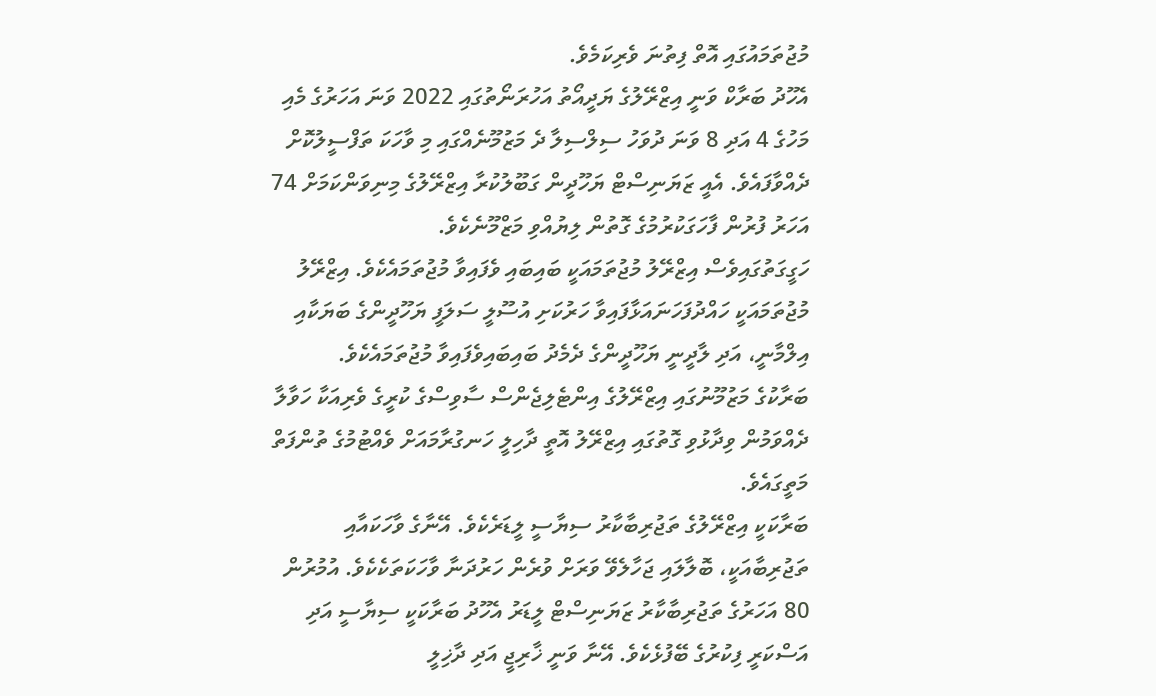މުޖުތަމައުގައި އޮތް ފިތުނަ ވެރިކަމެވެ.
އެހޫދު ބަރާކް ވަނީ އިޒްރޭލުގެ ޔަދީއޯތު އަހުރަނޯތުގައި 2022 ވަނަ އަހަރުގެ މެއި މަހުގެ 4 އަދި 8 ވަނަ ދުވަހު ސިލްސިލާ ދެ މަޒުމޫނެއްގައި މި ވާހަކަ ތަފްސީލުކޮށް ދެއްވާފައެވެ. އެއީ ޒަޔަނިސްޓް ޔަހޫދީން ގަބޫލުކުރާ އިޒްރޭލުގެ މިނިވަންކަމަށް 74 އަހަރު ފުރުން ފާހަގަކުރުމުގެ ގޮތުން ލިޔުއްވި މަޒްމޫނެކެވެ.
ހަގީގަތުގައިވެސް އިޒްރޭލު މުޖުތަމައަކީ ބައިބައި ވެފައިވާ މުޖުތަމައެކެވެ. އިޒްރޭލު މުޖުތަމައަކީ ހައްދުފަހަނައަޅާފައިވާ ހަރުކަށި އުސޫލީ ސަލަފީ ޔަހޫދީންގެ ބަޔަކާއި އިލްމާނީ، އަދި ލާދީނީ ޔަހޫދީންގެ ދެމެދު ބައިބައިވެފައިވާ މުޖުތަމައެކެވެ.
ބަރާކުގެ މަޒުމޫނުގައި އިޒްރޭލުގެ އިންޓެލިޖެންސް ސާވިސްގެ ކުރީގެ ވެރިއަކާ ހަވާލާ ދެއްވަމުން ވިދާޅުވި ގޮތުގައި އިޒްރޭލު އޮތީ ދާހިލީ ހަނގުރާމައަށް ވެއްޓުމުގެ ތުންފަތް މަތީގައެވެ.
ބަރާކަކީ އިޒްރޭލުގެ ތަޖުރިބާކާރު ސިޔާސީ ލީޑަރެކެވެ. އޭނާގެ ވާހަކައާއި ތަޖުރިބާއަކީ، ބޮލާލައި ޖަހާލެވޭ ވަރަށް ވުރެން ހަރުދަނާ ވާހަކަތަކެކެވެ. އުމުރުން 80 އަހަރުގެ ތަޖުރިބާކާރު ޒަޔަނިސްޓް ލީޑަރު އެހޫދު ބަރާކަކީ ސިޔާސީ އަދި އަސްކަރީ ފިކުރުގެ ބޭފުޅެކެވެ. އޭނާ ވަނީ ޚާރިޖީ އަދި ދާޚިލީ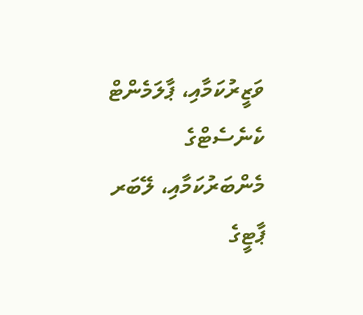ވަޒީރުކަމާއި، ޕާލަމެންޓް ކެނެސެޓްގެ މެންބަރުކަމާއި، ލޭބަރ ޕާޓީގެ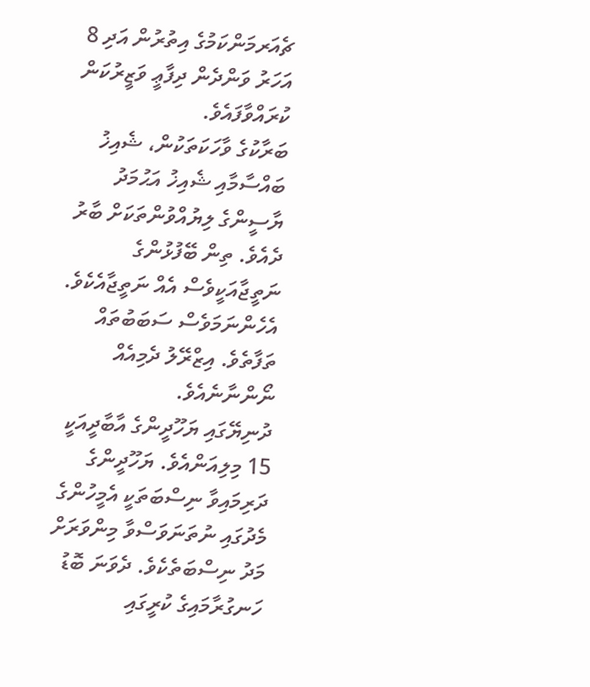ޗެއަރމަންކަމުގެ އިތުރުން އަދި 8 އަހަރު ވަންދެން ދިފާޢީ ވަޒީރުކަން ކުރައްވާފައެވެ.
ބަރާކުގެ ވާހަކަތަކުން، ޝެއިޚު ބައްސާމާއި ޝެއިޚު އަޙުމަދު ޔާސީންގެ ލިޔުއްވުންތަކަށް ބާރު ދެއެވެ. ތިން ބޭފުޅުންގެ ނަތީޖާއަކީވެސް އެއް ނަތީޖާއެކެވެ. އެހެންނަމަވެސް ސަބަބުތައް ތަފާތެވެ. އިޒްރޭލު ދެމިއެއް ނޯންނާނެއެވެ.
ދުނިޔޭގައި ޔަހޫދީންގެ އާބާދީއަކީ 15 މިލިއަންއެވެ. ޔަހޫދީންގެ ދަރިމައިވާ ނިސްބަތަކީ އެމީހުންގެ މެދުގައި ނުތަނަވަސްވާ މިންވަރަށް މަދު ނިސްބަތެކެވެ. ދެވަނަ ބޮޑު ހަނގުރާމައިގެ ކުރީގައި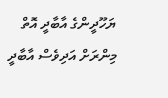ޔަހޫދީންގެ އާބާދީ އޮތް މިންރަށް އަދިވެސް އާބާދީ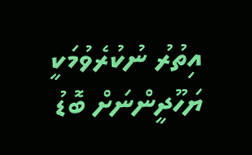އިތުރު ނުކުރެވުމަކީ ޔަހޫދީންނަށް ބޮޑު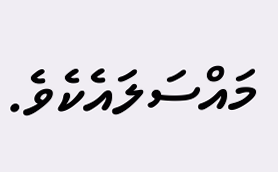މައްސަލައެކެވެ.